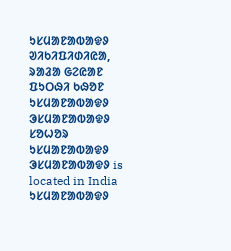ᱩᱥᱢᱟᱱᱟᱵᱟᱫᱽ
ᱣᱤᱠᱤᱯᱤᱰᱤᱭᱟ, ᱨᱟᱲᱟ ᱜᱮᱭᱟᱱ ᱯᱩᱛᱷᱤ ᱠᱷᱚᱱ
ᱩᱥᱢᱟᱱᱟᱵᱟᱫᱽ ᱳᱥᱢᱟᱱᱟᱵᱟᱫᱽ
ᱥᱚᱦᱚᱨ
ᱩᱥᱢᱟᱱᱟᱵᱟᱫᱽ ᱳᱥᱢᱟᱱᱟᱵᱟᱫᱽ is located in India
ᱩᱥᱢᱟᱱᱟᱵᱟᱫᱽ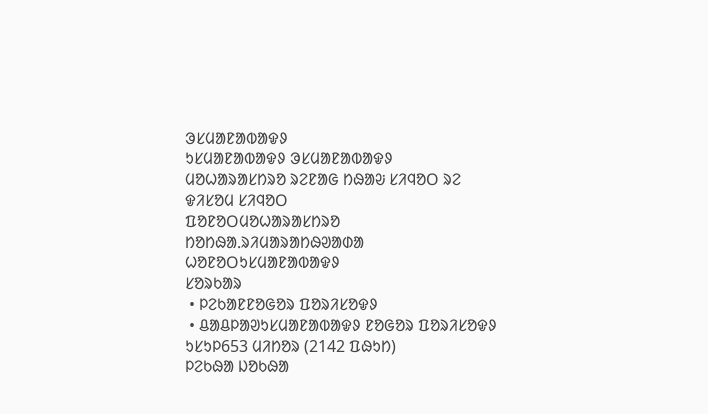ᱳᱥᱢᱟᱱᱟᱵᱟᱫᱽ
ᱩᱥᱢᱟᱱᱟᱵᱟᱫᱽ ᱳᱥᱢᱟᱱᱟᱵᱟᱫᱽ
ᱢᱚᱦᱟᱨᱟᱥᱴᱨᱚ ᱨᱮᱱᱟᱜ ᱴᱷᱟᱶ ᱥᱤᱧᱚᱛ ᱨᱮ
ᱫᱤᱥᱚᱢ ᱥᱤᱧᱚᱛ
ᱯᱚᱱᱚᱛᱢᱚᱦᱟᱨᱟᱥᱴᱨᱚ
ᱴᱚᱴᱷᱟᱹᱨᱤᱢᱟᱨᱟᱴᱷᱣᱟᱰᱟ
ᱦᱚᱱᱚᱛᱩᱥᱢᱟᱱᱟᱵᱟᱫᱽ
ᱥᱚᱨᱠᱟᱨ
 • ᱞᱮᱠᱟᱱᱱᱚᱜᱚᱨ ᱯᱚᱨᱤᱥᱚᱫᱽ
 • ᱪᱟᱪᱞᱟᱣᱩᱥᱢᱟᱱᱟᱵᱟᱫᱽ ᱱᱚᱜᱚᱨ ᱯᱚᱨᱤᱥᱚᱫᱽ
ᱩᱥᱩᱞ653 ᱢᱤᱴᱚᱨ (2142 ᱯᱷᱩᱴ)
ᱞᱮᱠᱷᱟ ᱡᱚᱠᱷᱟ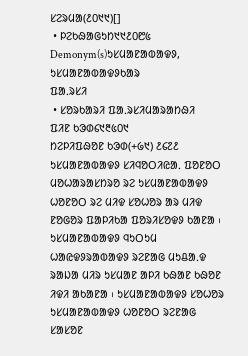ᱥᱮᱨᱢᱟ(᱒᱐᱑᱑)[]
 • ᱞᱮᱠᱷᱟᱜᱩᱴ᱑᱑᱒᱐᱘᱕
Demonym(s)ᱩᱥᱢᱟᱱᱟᱵᱟᱫᱽ, ᱩᱥᱢᱟᱱᱟᱵᱟᱫᱽᱠᱟᱨ
ᱯᱟᱹᱨᱥᱤ
 • ᱥᱚᱨᱠᱟᱨᱤ ᱯᱟᱹᱨᱥᱤᱢᱟᱨᱟᱴᱷᱤ
ᱯᱤᱱ ᱠᱳᱰ᱔᱑᱓᱕᱐᱑
ᱴᱮᱞᱤᱯᱷᱚᱱ ᱠᱳᱰ(+᱙᱑) ᱒᱔᱗᱒
ᱩᱥᱢᱟᱱᱟᱵᱟᱫᱽ ᱥᱤᱧᱚᱛᱤᱭᱟᱹ ᱯᱚᱱᱚᱛ ᱢᱚᱦᱟᱨᱟᱥᱴᱨᱚ ᱨᱮ ᱩᱥᱢᱟᱱᱟᱵᱟᱫᱽ ᱦᱚᱱᱚᱛ ᱨᱮ ᱢᱤᱫ ᱥᱚᱦᱚᱨ ᱟᱨ ᱢᱤᱫ ᱱᱚᱜᱚᱨ ᱯᱟᱞᱤᱠᱟ ᱯᱚᱨᱤᱥᱚᱫᱽ ᱠᱟᱱᱟ ᱾ ᱩᱥᱢᱟᱱᱟᱵᱟᱫᱽ ᱧᱩᱛᱩᱢ ᱦᱟᱭᱫᱽᱨᱟᱵᱟᱫᱽ ᱨᱮᱱᱟᱜ ᱢᱩᱪᱟᱹᱫ ᱨᱟᱡᱟ ᱢᱤᱨ ᱩᱥᱢᱟᱱ ᱟᱞᱤ ᱠᱷᱟᱱ ᱠᱷᱚᱱ ᱤᱫᱤ ᱟᱠᱟᱱᱟ ᱾ ᱩᱥᱢᱟᱱᱟᱵᱟᱫᱽ ᱥᱚᱦᱚᱨ ᱩᱥᱢᱟᱱᱟᱵᱟᱫᱽ ᱦᱚᱱᱚᱛ ᱨᱮᱱᱟᱜ ᱥᱟᱥᱚᱱ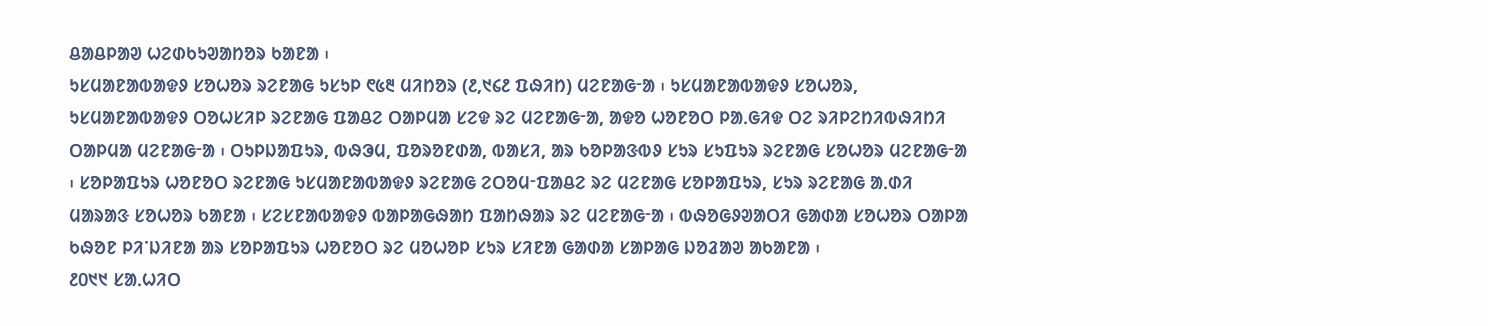ᱪᱟᱪᱞᱟᱣ ᱦᱮᱰᱠᱩᱣᱟᱴᱚᱨ ᱠᱟᱱᱟ ᱾
ᱩᱥᱢᱟᱱᱟᱵᱟᱫᱽ ᱥᱚᱦᱚᱨ ᱨᱮᱱᱟᱜ ᱩᱥᱩᱞ ᱖᱕᱓ ᱢᱤᱴᱚᱨ (᱒,᱑᱔᱒ ᱯᱷᱤᱴ) ᱢᱮᱱᱟᱜᱼᱟ ᱾ ᱩᱥᱢᱟᱱᱟᱵᱟᱫᱽ ᱥᱚᱦᱚᱨ, ᱩᱥᱢᱟᱱᱟᱵᱟᱫᱽ ᱛᱚᱦᱥᱤᱞ ᱨᱮᱱᱟᱜ ᱯᱟᱪᱮ ᱛᱟᱞᱢᱟ ᱥᱮᱫ ᱨᱮ ᱢᱮᱱᱟᱜᱼᱟ, ᱟᱫᱚ ᱦᱚᱱᱚᱛ ᱞᱟᱹᱜᱤᱫ ᱛᱮ ᱨᱤᱞᱮᱴᱤᱵᱷᱤᱴᱤ ᱛᱟᱞᱢᱟ ᱢᱮᱱᱟᱜᱼᱟ ᱾ ᱛᱩᱞᱡᱟᱯᱩᱨ, ᱵᱷᱳᱢ, ᱯᱚᱨᱚᱱᱰᱟ, ᱵᱟᱥᱤ, ᱟᱨ ᱠᱚᱞᱟᱝᱵᱽ ᱥᱩᱨ ᱥᱩᱯᱩᱨ ᱨᱮᱱᱟᱜ ᱥᱚᱦᱚᱨ ᱢᱮᱱᱟᱜᱼᱟ ᱾ ᱥᱚᱞᱟᱯᱩᱨ ᱦᱚᱱᱚᱛ ᱨᱮᱱᱟᱜ ᱩᱥᱢᱟᱱᱟᱵᱟᱫᱽ ᱨᱮᱱᱟᱜ ᱮᱛᱚᱢᱼᱯᱟᱪᱮ ᱨᱮ ᱢᱮᱱᱟᱜ ᱥᱚᱞᱟᱯᱩᱨ, ᱥᱩᱨ ᱨᱮᱱᱟᱜ ᱟᱹᱰᱤ ᱢᱟᱨᱟᱝ ᱥᱚᱦᱚᱨ ᱠᱟᱱᱟ ᱾ ᱥᱮᱥᱱᱟᱵᱟᱫᱽ ᱵᱟᱞᱟᱜᱷᱟᱴ ᱯᱟᱴᱷᱟᱨ ᱨᱮ ᱢᱮᱱᱟᱜᱼᱟ ᱾ ᱵᱷᱚᱜᱽᱣᱟᱛᱤ ᱜᱟᱰᱟ ᱥᱚᱦᱚᱨ ᱛᱟᱞᱟ ᱠᱷᱚᱱ ᱞᱤᱸᱡᱤᱱᱟ ᱟᱨ ᱥᱚᱞᱟᱯᱩᱨ ᱦᱚᱱᱚᱛ ᱨᱮ ᱢᱚᱦᱚᱞ ᱥᱩᱨ ᱥᱤᱱᱟ ᱜᱟᱰᱟ ᱥᱟᱞᱟᱜ ᱡᱚᱲᱟᱣ ᱟᱠᱟᱱᱟ ᱾
᱒᱐᱑᱑ ᱥᱟᱹᱦᱤᱛ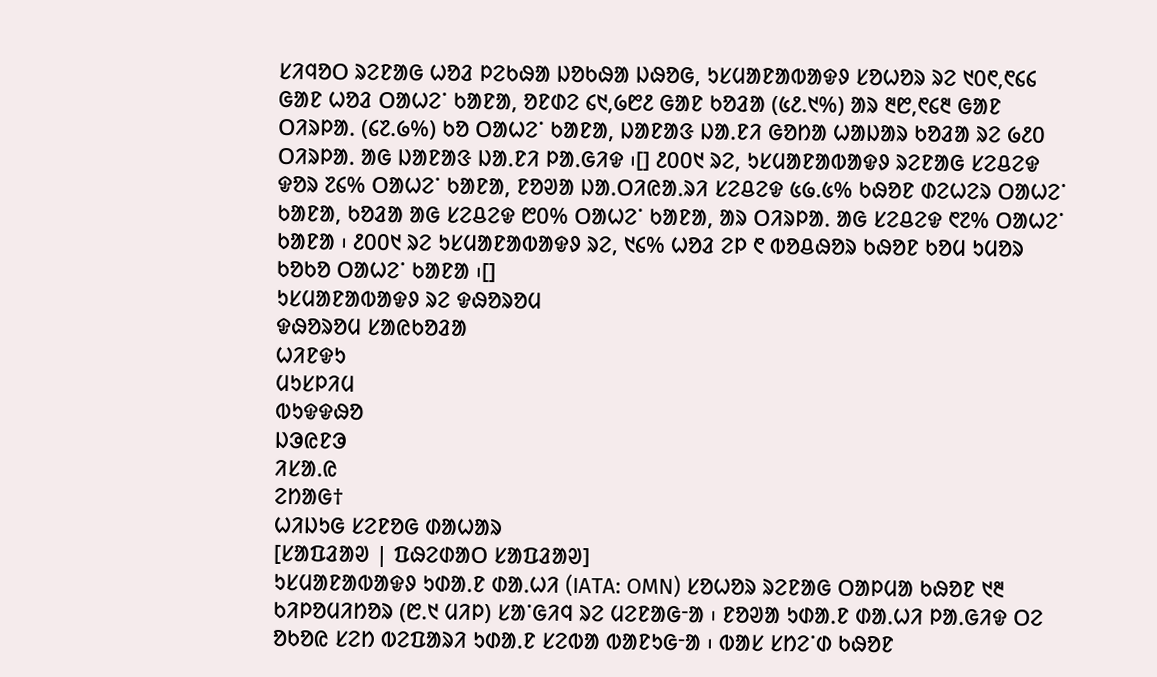ᱥᱤᱧᱚᱛ ᱨᱮᱱᱟᱜ ᱦᱚᱲ ᱞᱮᱠᱷᱟ ᱡᱚᱠᱷᱟ ᱡᱷᱚᱜ, ᱩᱥᱢᱟᱱᱟᱵᱟᱫᱽ ᱥᱚᱦᱚᱨ ᱨᱮ ᱑᱐᱖,᱖᱔᱔ ᱜᱟᱱ ᱦᱚᱲ ᱛᱟᱦᱮᱸ ᱠᱟᱱᱟ, ᱚᱱᱰᱮ ᱔᱑,᱙᱘᱒ ᱜᱟᱱ ᱠᱚᱲᱟ (᱕᱒.᱑%) ᱟᱨ ᱓᱘,᱖᱔᱓ ᱜᱟᱱ ᱛᱤᱨᱞᱟᱹ (᱔᱗.᱙%) ᱠᱚ ᱛᱟᱦᱮᱸ ᱠᱟᱱᱟ, ᱡᱟᱱᱟᱝ ᱡᱟᱹᱱᱤ ᱜᱚᱴᱟ ᱦᱟᱡᱟᱨ ᱠᱚᱲᱟ ᱨᱮ ᱙᱒᱐ ᱛᱤᱨᱞᱟᱹ ᱟᱜ ᱡᱟᱱᱟᱝ ᱡᱟᱹᱱᱤ ᱞᱟᱹᱜᱤᱫ ᱾[] ᱒᱐᱐᱑ ᱨᱮ, ᱩᱥᱢᱟᱱᱟᱵᱟᱫᱽ ᱨᱮᱱᱟᱜ ᱥᱮᱪᱮᱫ ᱫᱚᱨ ᱗᱔% ᱛᱟᱦᱮᱸ ᱠᱟᱱᱟ, ᱱᱚᱣᱟ ᱡᱟᱹᱛᱤᱭᱟᱹᱨᱤ ᱥᱮᱪᱮᱫ ᱕᱙.᱕% ᱠᱷᱚᱱ ᱰᱮᱦᱮᱨ ᱛᱟᱦᱮᱸ ᱠᱟᱱᱟ, ᱠᱚᱲᱟ ᱟᱜ ᱥᱮᱪᱮᱫ ᱘᱐% ᱛᱟᱦᱮᱸ ᱠᱟᱱᱟ, ᱟᱨ ᱛᱤᱨᱞᱟᱹ ᱟᱜ ᱥᱮᱪᱮᱫ ᱖᱗% ᱛᱟᱦᱮᱸ ᱠᱟᱱᱟ ᱾ ᱒᱐᱐᱑ ᱨᱮ ᱩᱥᱢᱟᱱᱟᱵᱟᱫᱽ ᱨᱮ, ᱑᱔% ᱦᱚᱲ ᱮᱞ ᱖ ᱵᱚᱪᱷᱚᱨ ᱠᱷᱚᱱ ᱠᱚᱢ ᱩᱢᱚᱨ ᱠᱚᱠᱚ ᱛᱟᱦᱮᱸ ᱠᱟᱱᱟ ᱾[]
ᱩᱥᱢᱟᱱᱟᱵᱟᱫᱽ ᱨᱮ ᱫᱷᱚᱨᱚᱢ
ᱫᱷᱚᱨᱚᱢ ᱥᱟᱭᱠᱚᱲᱟ
ᱦᱤᱱᱫᱩ
ᱢᱩᱥᱞᱤᱢ
ᱵᱩᱫᱫᱷᱚ
ᱡᱳᱭᱱᱳ
ᱤᱥᱟᱹᱭ
ᱮᱴᱟᱜ†
ᱦᱤᱡᱩᱜ ᱥᱮᱱᱚᱜ ᱰᱟᱦᱟᱨ
[ᱥᱟᱯᱲᱟᱣ | ᱯᱷᱮᱰᱟᱛ ᱥᱟᱯᱲᱟᱣ]
ᱩᱥᱢᱟᱱᱟᱵᱟᱫᱽ ᱩᱰᱟᱹᱱ ᱰᱟᱹᱦᱤ (IATA: OMN) ᱥᱚᱦᱚᱨ ᱨᱮᱱᱟᱜ ᱛᱟᱞᱢᱟ ᱠᱷᱚᱱ ᱑᱓ ᱠᱤᱞᱚᱢᱤᱴᱚᱨ (᱘.᱑ ᱢᱤᱞ) ᱥᱟᱸᱜᱤᱧ ᱨᱮ ᱢᱮᱱᱟᱜᱼᱟ ᱾ ᱱᱚᱣᱟ ᱩᱰᱟᱹᱱ ᱰᱟᱹᱦᱤ ᱞᱟᱹᱜᱤᱫ ᱛᱮ ᱚᱠᱚᱭ ᱥᱮᱴ ᱵᱮᱯᱟᱨᱤ ᱩᱰᱟᱹᱱ ᱥᱮᱵᱟ ᱵᱟᱱᱩᱜᱼᱟ ᱾ ᱵᱟᱥ ᱥᱴᱮᱸᱰ ᱠᱷᱚᱱ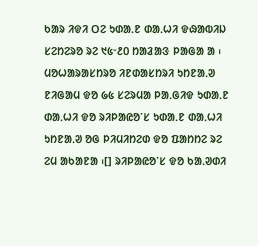ᱠᱟᱨ ᱤᱫᱤ ᱛᱮ ᱩᱰᱟᱹᱱ ᱰᱟᱹᱦᱤ ᱫᱷᱟᱵᱤᱡ ᱥᱮᱴᱮᱨᱚ ᱨᱮ ᱑᱕ᱼ᱒᱐ ᱴᱟᱲᱟᱝ ᱞᱟᱜᱟ ᱟ ᱾ ᱢᱚᱦᱟᱨᱟᱥᱴᱨᱚ ᱤᱱᱰᱟᱥᱴᱨᱤ ᱩᱴᱱᱟᱹᱣ ᱱᱤᱜᱟᱢ ᱫᱚ ᱙᱕ ᱥᱮᱨᱢᱟ ᱞᱟᱹᱜᱤᱫ ᱩᱰᱟᱹᱱ ᱰᱟᱹᱦᱤ ᱫᱚ ᱨᱤᱞᱟᱭᱚᱸᱥ ᱩᱰᱟᱹᱱ ᱰᱟᱹᱦᱤ ᱩᱴᱱᱟᱹᱣ ᱚᱜ ᱞᱤᱢᱤᱴᱮᱰ ᱫᱚ ᱯᱟᱴᱴᱮ ᱨᱮ ᱮᱢ ᱟᱠᱟᱱᱟ ᱾[] ᱨᱤᱞᱟᱭᱚᱸᱥ ᱫᱚ ᱠᱟᱹᱣᱰᱤ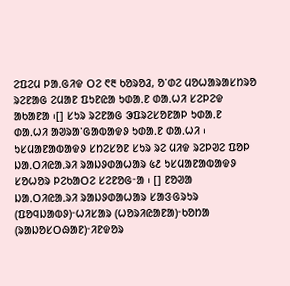ᱮᱯᱮᱢ ᱞᱟᱹᱜᱤᱫ ᱛᱮ ᱖᱓ ᱠᱚᱨᱚᱲ, ᱚᱸᱰᱮ ᱢᱚᱦᱟᱨᱟᱥᱴᱨᱚ ᱨᱮᱱᱟᱜ ᱮᱢᱟᱱ ᱯᱩᱱᱭᱟ ᱩᱰᱟᱹᱱ ᱰᱟᱹᱦᱤ ᱥᱮᱞᱮᱫ ᱟᱠᱟᱱᱟ ᱾[] ᱥᱩᱨ ᱨᱮᱱᱟᱜ ᱳᱯᱨᱮᱥᱚᱱᱟᱞ ᱩᱰᱟᱹᱱ ᱰᱟᱹᱦᱤ ᱟᱣᱨᱟᱸᱜᱟᱵᱟᱫᱽ ᱩᱰᱟᱹᱱ ᱰᱟᱹᱦᱤ ᱾
ᱩᱥᱢᱟᱱᱟᱵᱟᱫᱽ ᱥᱴᱮᱥᱚᱱ ᱥᱩᱨ ᱨᱮ ᱢᱤᱫ ᱨᱮᱞᱣᱮ ᱯᱚᱞ
ᱡᱟᱹᱛᱤᱭᱟᱹᱨᱤ ᱨᱟᱡᱽᱰᱟᱦᱟᱨ ᱕᱒ ᱩᱥᱢᱟᱱᱟᱵᱟᱫᱽ ᱥᱚᱦᱚᱨ ᱞᱮᱠᱟᱛᱮ ᱥᱮᱱᱚᱜᱼᱟ ᱾ [] ᱱᱚᱣᱟ ᱡᱟᱹᱛᱤᱭᱟᱹᱨᱤ ᱨᱟᱡᱽᱰᱟᱦᱟᱨ ᱥᱟᱝᱜᱨᱩᱨ (ᱯᱚᱧᱡᱟᱵᱽ)ᱼᱦᱤᱥᱟᱨ (ᱦᱚᱨᱤᱭᱟᱱᱟ)ᱼᱠᱚᱴᱟ (ᱨᱟᱡᱚᱥᱛᱷᱟᱱ)ᱼᱤᱱᱫᱚᱨ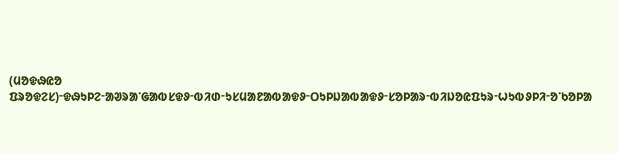(ᱢᱚᱫᱷᱭᱚ ᱯᱨᱚᱫᱮᱥ)ᱼᱫᱷᱩᱞᱮᱼᱟᱣᱨᱟᱸᱜᱟᱵᱥᱫᱽᱼᱵᱤᱰᱼᱩᱥᱢᱟᱱᱟᱵᱟᱫᱽᱼᱛᱩᱞᱡᱟᱵᱟᱫᱽᱼᱥᱚᱞᱟᱨᱼᱵᱤᱡᱚᱭᱯᱩᱨᱼᱦᱩᱵᱽᱞᱤᱼᱚᱸᱠᱚᱞᱟ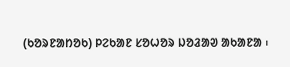(ᱠᱚᱨᱱᱟᱴᱚᱠ) ᱞᱮᱠᱟᱱ ᱥᱚᱦᱚᱨ ᱡᱚᱲᱟᱣ ᱟᱠᱟᱱᱟ ᱾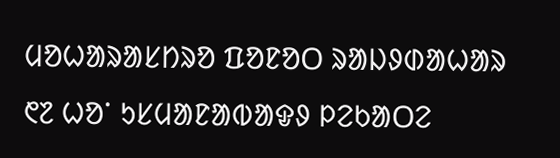ᱢᱚᱦᱟᱨᱟᱥᱴᱨᱚ ᱯᱚᱱᱚᱛ ᱨᱟᱡᱽᱰᱟᱦᱟᱨ ᱖᱗ ᱦᱚᱸ ᱩᱥᱢᱟᱱᱟᱵᱟᱫᱽ ᱞᱮᱠᱟᱛᱮ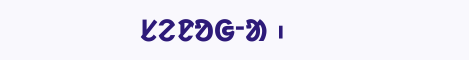ᱥᱮᱱᱚᱜᱼᱟ ᱾